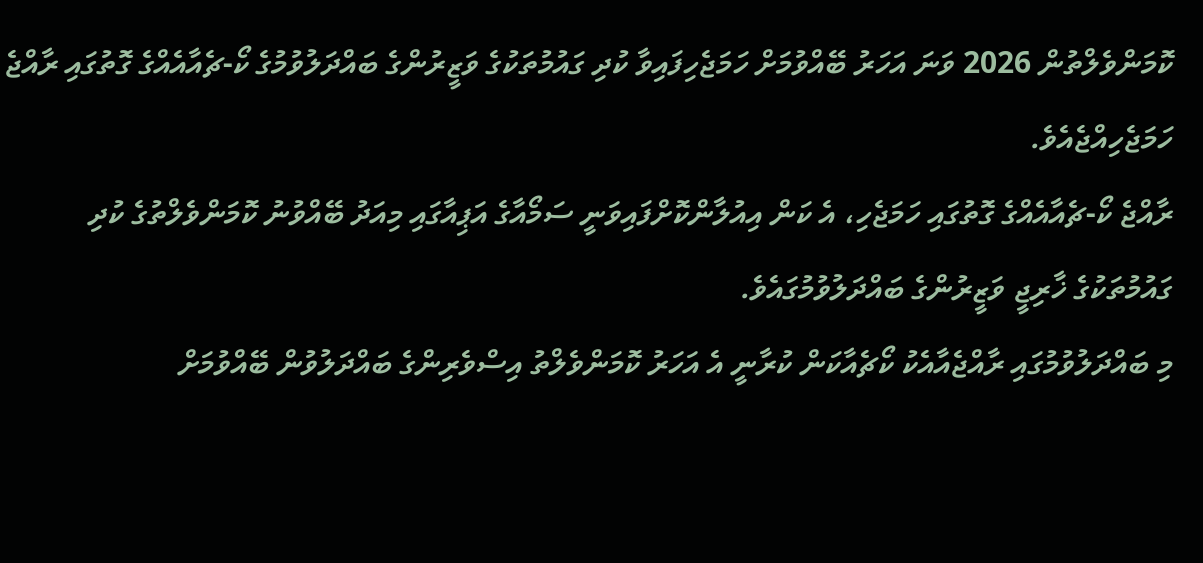ކޮމަންވެލްތުން 2026 ވަނަ އަހަރު ބޭއްވުމަށް ހަމަޖެހިފައިވާ ކުދި ގައުމުތަކުގެ ވަޒީރުންގެ ބައްދަލުވުމުގެ ކޯ-ޗެއާއެއްގެ ގޮތުގައި ރާއްޖެ ހަމަޖެހިއްޖެއެވެ.
ރާއްޖެ ކޯ-ޗެއާއެއްގެ ގޮތުގައި ހަމަޖެހި، އެ ކަން އިއުލާންކޮށްފައިވަނީ ސަމޯއާގެ އަޕިއާގައި މިއަދު ބޭއްވުނު ކޮމަންވެލްތުގެ ކުދި ގައުމުތަކުގެ ޚާރިޖީ ވަޒީރުންގެ ބައްދަލުވުމުގައެވެ.
މި ބައްދަލުވުމުގައި ރާއްޖެއާއެކު ކޯޗެއާކަން ކުރާނީ އެ އަހަރު ކޮމަންވެލްތު އިސްވެރިންގެ ބައްދަލުވުން ބޭއްވުމަށް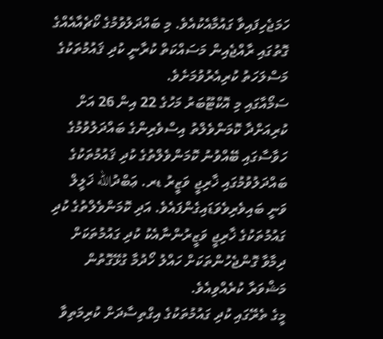ހަމަޖެހިފައިވާ ގައުމާއެކުއެވެ. މި ބައްދަލުވުމުގެ ކޯޗެއާއެއްގެ ގޮތުގައި ރާއްޖެއިން މަސައްކަތް ކުރާނީ ކުދި ޤައުމުތަކުގެ މަސްލަހަތު ކުރިއެރުވުމަށެވެ.
ސަމޯއާގައި މި އޮކްޓޫބަރު މަހުގެ 22 އިން 26 އަށް ކުރިއަށްދާ ކޮމަންވެލްތު އިސްވެރިންގެ ބައްދަލުވުމުގެ ހަވާސާގައި ބޭއްވުނު ކޮމަންވެލްތުގެ ކުދި ޤައުމުތަކުގެ ބައްދަލުވުމުގައި ޚާރިޖީ ވަޒީރު ޑރ. ޢަބްދުالله ޚަލީލް ވަނީ ބައިވެރިވެވަޑައިގެންފައެވެ. އަދި ކޮމަންވެލްތުގެ ކުދި ގައުމުތަކުގެ ޚާރިޖީ ވަޒީރުންނާއެކު ކުދި ގައުމުތަކަށް ދިމާވާ ގޮންޖެހުންތަކަށް ހައްލު ހޯދުމާ ގުޅޭގޮތުން މަޝްވަރާ ކުރެއްވިއެވެ.
މީގެ ތެރޭގައި ކުދި ގައުމުތަކުގެ އިގްތިސާދަށް ކުރިމަތިވާ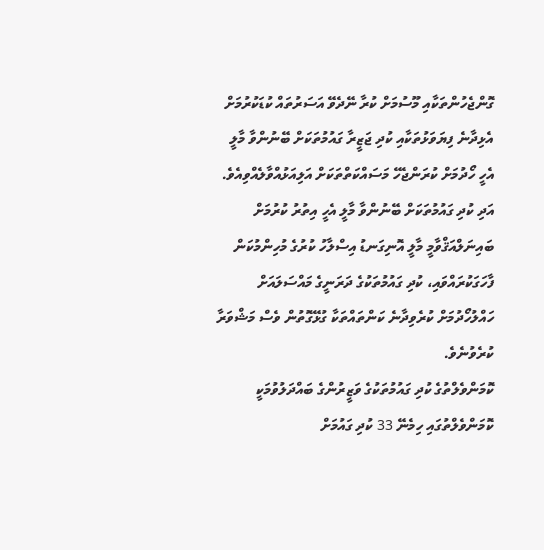ގޮންޖެހުންތަކާއި މޫސުމަށް ކުރާ ނޭދެވޭ އަސަރުތައް ކުޑަކުރުމަށް އެޅިދާނެ ފިޔަވަޅުތަކާއި ކުދި ޖަޒީރާ ގައުމުތަކަށް ބޭނުންވާ މާލީ އެހީ ހޯދުމަށް ކުރަންޖެހޭ މަސައްކަތްތަކަށް އަލިއަޅުއްވާލެއްވިއެވެ.
އަދި ކުދި ގައުމުތަކަށް ބޭނުންވާ މާލީ އެހީ އިތުރު ކުރުމަށް ބައިނަލްއަޤްވާމީ މާލީ އޮނިގަނޑު އިސްލާހު ކުރުގެ މުހިންމުކަން ފާހަގަކުރައްވައި، ކުދި ގައުމުތަކުގެ ދަރަނީގެ މައްސަލައަށް ހައްލުހޯދުމަށް ކުރެވިދާނެ ކަންތައްތަކާ ގުޅޭގޮތުން ވެސް މަޝްވަރާ ކުރެވުނެވެ.
ކޮމަންވެލްތުގެ ކުދި ގައުމުތަކުގެ ވަޒީރުންގެ ބައްދަލުވުމަކީ ކޮމަންވެލްތުގައި ހިމެނޭ 33 ކުދި ގައުމަށް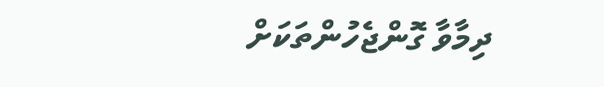ދިމާވާ ގޮންޖެހުންތަކަށް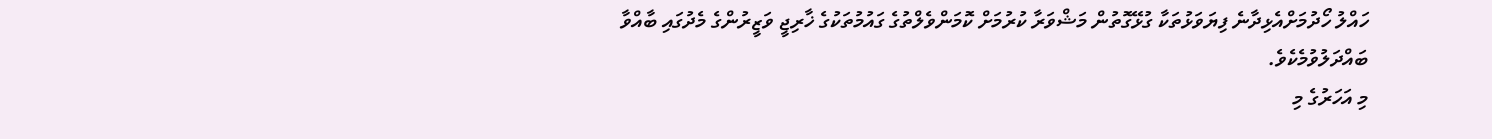ހައްލު ހޯދުމަށްއެޅިދާނެ ފިޔަވަޅުތަކާ ގުޅޭގޮތުން މަޝްވަރާ ކުރުމަށް ކޮމަންވެލްތުގެ ގައުމުތަކުގެ ޚާރިޖީ ވަޒީރުންގެ މެދުގައި ބާއްވާ ބައްދަލުވުމެކެވެ.
މި އަހަރުގެ މި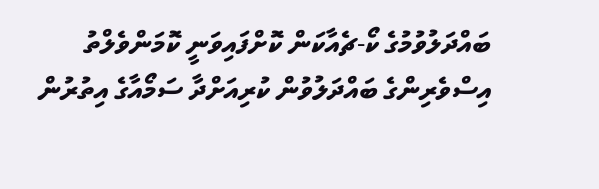ބައްދަލުވުމުގެ ކޯ-ޗެއާކަން ކޮށްފައިވަނީ ކޮމަންވެލްތު އިސްވެރިންގެ ބައްދަލުވުން ކުރިއަށްދާ ސަމޯއާގެ އިތުރުން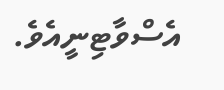އެސްވާޓިނީއެވެ.